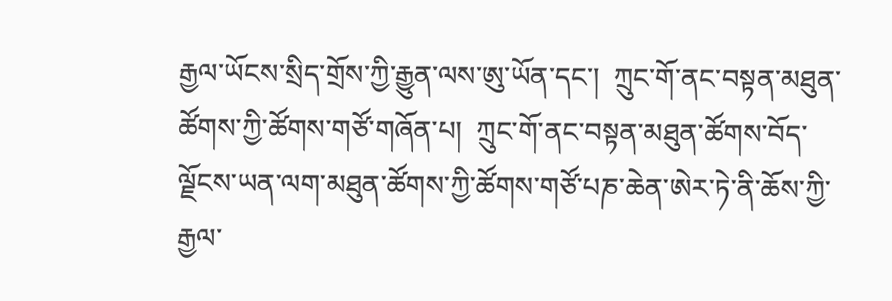རྒྱལ་ཡོངས་སྲིད་གྲོས་ཀྱི་རྒྱུན་ལས་ཨུ་ཡོན་དང་།  ཀྲུང་གོ་ནང་བསྟན་མཐུན་ཚོགས་ཀྱི་ཚོགས་གཙོ་གཞོན་པ།  ཀྲུང་གོ་ནང་བསྟན་མཐུན་ཚོགས་བོད་ལྗོངས་ཡན་ལག་མཐུན་ཚོགས་ཀྱི་ཚོགས་གཙོ་པཎ་ཆེན་ཨེར་ཏེ་ནི་ཆོས་ཀྱི་རྒྱལ་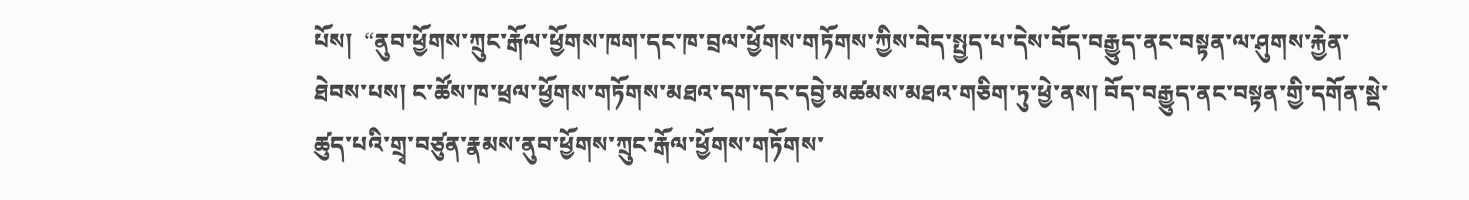པོས།  “ནུབ་ཕྱོགས་ཀྲུང་རྒོལ་ཕྱོགས་ཁག་དང་ཁ་བྲལ་ཕྱོགས་གཏོགས་ཀྱིས་བེད་སྤྱད་པ་དེས་བོད་བརྒྱུད་ནང་བསྟན་ལ་ཤུགས་རྐྱེན་ཐེབས་པས། ང་ཚོས་ཁ་ཕྲལ་ཕྱོགས་གཏོགས་མཐའ་དག་དང་དབྱེ་མཚམས་མཐའ་གཅིག་ཏུ་ཕྱེ་ནས། བོད་བརྒྱུད་ནང་བསྟན་གྱི་དགོན་སྡེ་ཚུད་པའི་གྲྭ་བཙུན་རྣམས་ནུབ་ཕྱོགས་ཀྲུང་རྒོལ་ཕྱོགས་གཏོགས་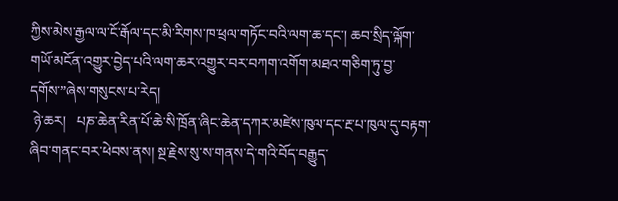ཀྱིས་མེས་རྒྱལ་ལ་ངོ་རྒོལ་དང་མི་རིགས་ཁ་ཕྲལ་གཏོང་བའི་ལག་ཆ་དང་། ཆབ་སྲིད་ལྐོག་གཡོ་མངོན་འགྱུར་བྱེད་པའི་ལག་ཆར་འགྱུར་བར་བཀག་འགོག་མཐའ་གཅིག་ཏུ་བྱ་དགོས་”ཞེས་གསུངས་པ་རེད།
 ཉེ་ཆར།   པཎ་ཆེན་རིན་པོ་ཆེ་སི་ཁྲོན་ཞིང་ཆེན་དཀར་མཛེས་ཁུལ་དང་རྔ་པ་ཁུལ་དུ་བརྟག་ཞིབ་གནང་བར་ཕེབས་ནས། སྔ་རྗེས་སུ་ས་གནས་དེ་གའི་བོད་བརྒྱུད་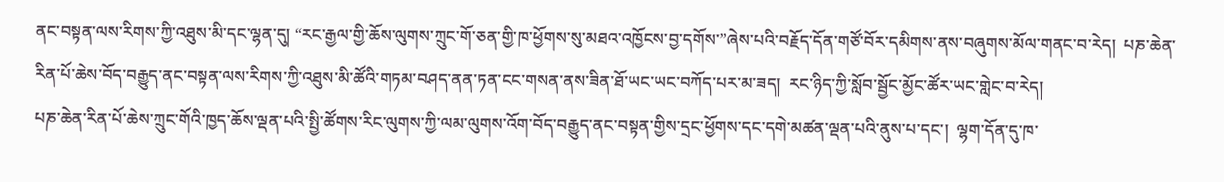ནང་བསྟན་ལས་རིགས་ཀྱི་འཐུས་མི་དང་ལྷན་དུ། “རང་རྒྱལ་གྱི་ཆོས་ལུགས་ཀྲུང་གོ་ཅན་གྱི་ཁ་ཕྱོགས་སུ་མཐའ་འཁྱོངས་བྱ་དགོས་”ཞེས་པའི་བརྗོད་དོན་གཙོ་བོར་དམིགས་ནས་བཞུགས་མོལ་གནང་བ་རེད།  པཎ་ཆེན་རིན་པོ་ཆེས་བོད་བརྒྱུད་ནང་བསྟན་ལས་རིགས་ཀྱི་འཐུས་མི་ཚོའི་གཏམ་བཤད་ནན་ཏན་ངང་གསན་ནས་ཟིན་ཐོ་ཡང་ཡང་བཀོད་པར་མ་ཟད།  རང་ཉིད་ཀྱི་སློབ་སྦྱོང་མྱོང་ཚོར་ཡང་གླེང་བ་རེད།
པཎ་ཆེན་རིན་པོ་ཆེས་ཀྲུང་གོའི་ཁྱད་ཆོས་ལྡན་པའི་སྤྱི་ཚོགས་རིང་ལུགས་ཀྱི་ལམ་ལུགས་འོག་བོད་བརྒྱུད་ནང་བསྟན་གྱིས་དྲང་ཕྱོགས་དང་དགེ་མཚན་ལྡན་པའི་ནུས་པ་དང་།  ལྷག་དོན་དུ་ཁ་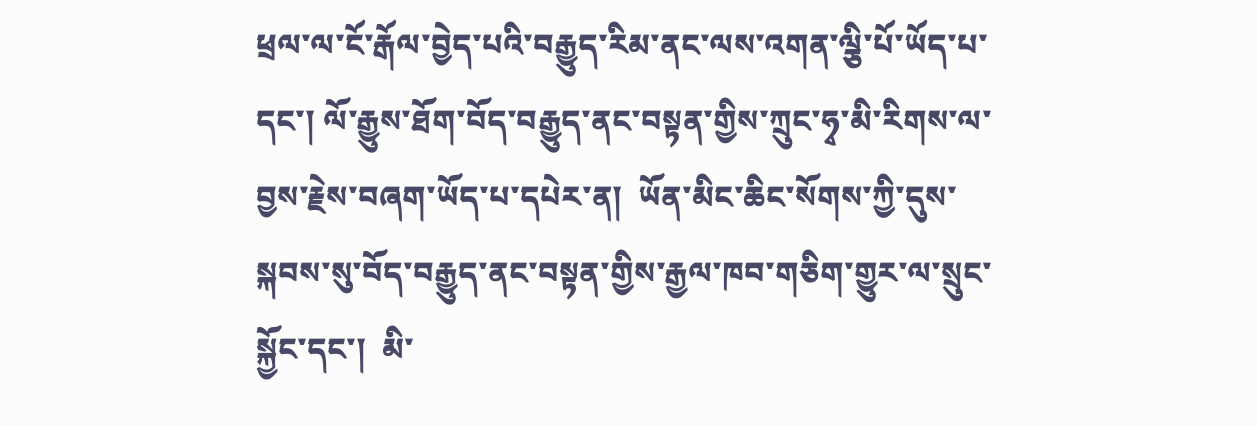ཕྲལ་ལ་ངོ་རྒོལ་བྱེད་པའི་བརྒྱུད་རིམ་ནང་ལས་འགན་ལྕི་པོ་ཡོད་པ་དང་། ལོ་རྒྱུས་ཐོག་བོད་བརྒྱུད་ནང་བསྟན་གྱིས་ཀྲུང་ཧྭ་མི་རིགས་ལ་བྱས་རྗེས་བཞག་ཡོད་པ་དཔེར་ན།  ཡོན་མིང་ཆིང་སོགས་ཀྱི་དུས་སྐབས་སུ་བོད་བརྒྱུད་ནང་བསྟན་གྱིས་རྒྱལ་ཁབ་གཅིག་གྱུར་ལ་སྲུང་སྐྱོང་དང་།  མི་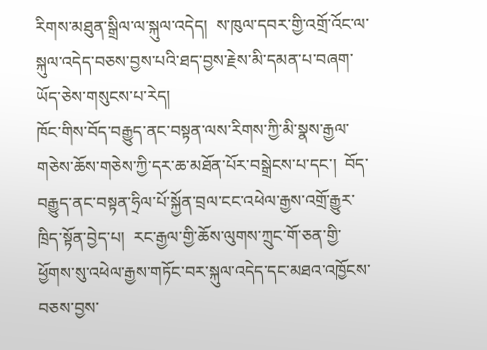རིགས་མཐུན་སྒྲིལ་ལ་སྐུལ་འདེད།  ས་ཁུལ་དབར་གྱི་འགྲོ་འོང་ལ་སྐུལ་འདེད་བཅས་བྱས་པའི་ཐད་བྱས་རྗེས་མི་དམན་པ་བཞག་ཡོད་ཅེས་གསུངས་པ་རེད།
ཁོང་གིས་བོད་བརྒྱུད་ནང་བསྟན་ལས་རིགས་ཀྱི་མི་སྣས་རྒྱལ་གཅེས་ཆོས་གཅེས་ཀྱི་དར་ཆ་མཐོན་པོར་བསྒྲེངས་པ་དང་།  བོད་བརྒྱུད་ནང་བསྟན་ཧྲིལ་པོ་སྐྱོན་བྲལ་ངང་འཕེལ་རྒྱས་འགྲོ་རྒྱུར་ཁྲིད་སྟོན་བྱེད་པ།  རང་རྒྱལ་གྱི་ཆོས་ལུགས་ཀྲུང་གོ་ཅན་གྱི་ཕྱོགས་སུ་འཕེལ་རྒྱས་གཏོང་བར་སྐུལ་འདེད་དང་མཐའ་འཁྱོངས་བཅས་བྱས་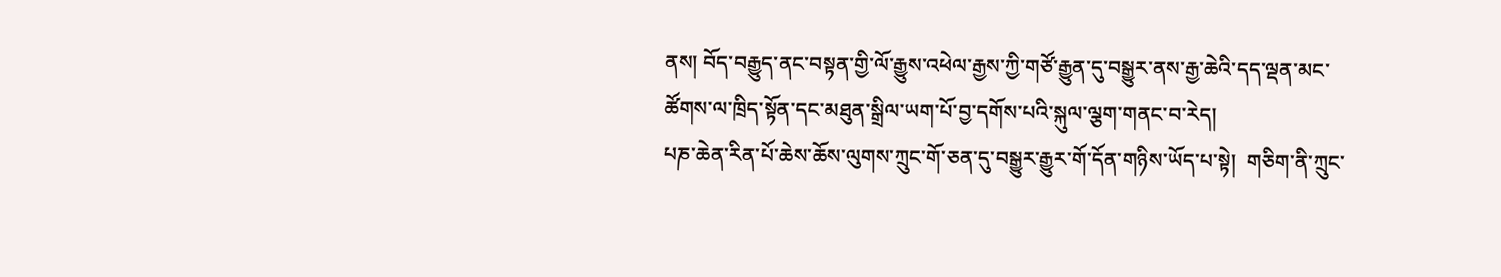ནས། བོད་བརྒྱུད་ནང་བསྟན་གྱི་ལོ་རྒྱུས་འཕེལ་རྒྱས་ཀྱི་གཙོ་རྒྱུན་དུ་བསྒྱུར་ནས་རྒྱ་ཆེའི་དད་ལྡན་མང་ཚོགས་ལ་ཁྲིད་སྟོན་དང་མཐུན་སྒྲིལ་ཡག་པོ་བྱ་དགོས་པའི་སྐུལ་ལྕག་གནང་བ་རེད།
པཎ་ཆེན་རིན་པོ་ཆེས་ཆོས་ལུགས་ཀྲུང་གོ་ཅན་དུ་བསྒྱུར་རྒྱུར་གོ་དོན་གཉིས་ཡོད་པ་སྟེ།  གཅིག་ནི་ཀྲུང་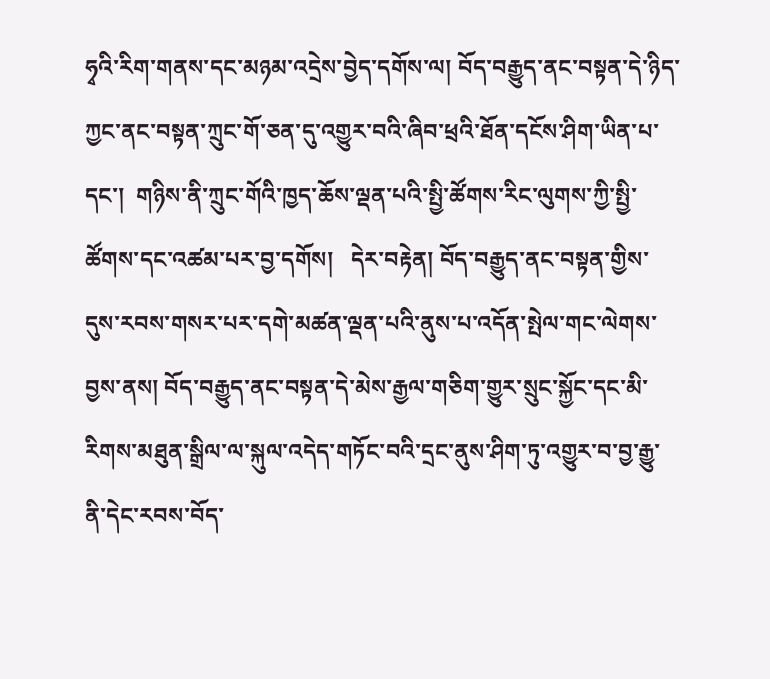ཧྭའི་རིག་གནས་དང་མཉམ་འདྲེས་བྱེད་དགོས་ལ། བོད་བརྒྱུད་ནང་བསྟན་དེ་ཉིད་ཀྱང་ནང་བསྟན་ཀྲུང་གོ་ཅན་དུ་འགྱུར་བའི་ཞིབ་ཕྲའི་ཐོན་དངོས་ཤིག་ཡིན་པ་དང་།  གཉིས་ནི་ཀྲུང་གོའི་ཁྱད་ཆོས་ལྡན་པའི་སྤྱི་ཚོགས་རིང་ལུགས་ཀྱི་སྤྱི་ཚོགས་དང་འཚམ་པར་བྱ་དགོས།   དེར་བརྟེན། བོད་བརྒྱུད་ནང་བསྟན་གྱིས་དུས་རབས་གསར་པར་དགེ་མཚན་ལྡན་པའི་ནུས་པ་འདོན་སྤེལ་གང་ལེགས་བྱས་ནས། བོད་བརྒྱུད་ནང་བསྟན་དེ་མེས་རྒྱལ་གཅིག་གྱུར་སྲུང་སྐྱོང་དང་མི་རིགས་མཐུན་སྒྲིལ་ལ་སྐུལ་འདེད་གཏོང་བའི་དྲང་ནུས་ཤིག་ཏུ་འགྱུར་བ་བྱ་རྒྱུ་ནི་དེང་རབས་བོད་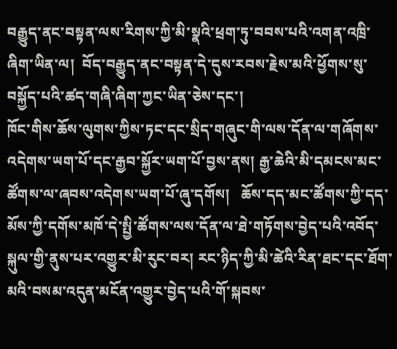བརྒྱུད་ནང་བསྟན་ལས་རིགས་ཀྱི་མི་སྣའི་ཕྲག་ཏུ་བབས་པའི་འགན་འཁྲི་ཞིག་ཡིན་ལ།  བོད་བརྒྱུད་ནང་བསྟན་དེ་དུས་རབས་རྗེས་མའི་ཕྱོགས་སུ་བསྐྱོད་པའི་ཚད་གཞི་ཞིག་ཀྱང་ཡིན་ཅེས་དང་།
ཁོང་གིས་ཆོས་ལུགས་ཀྱིས་ཏང་དང་སྲིད་གཞུང་གི་ལས་དོན་ལ་གཞོགས་འདེགས་ཡག་པོ་དང་རྒྱབ་སྐྱོར་ཡག་པོ་བྱས་ནས། རྒྱ་ཆེའི་མི་དམངས་མང་ཚོགས་ལ་ཞབས་འདེགས་ཡག་པོ་ཞུ་དགོས།   ཆོས་དད་མང་ཚོགས་ཀྱི་དད་མོས་ཀྱི་དགོས་མཁོ་དེ་སྤྱི་ཚོགས་ལས་དོན་ལ་ཐེ་གཏོགས་བྱེད་པའི་འབོད་སྐུལ་གྱི་ནུས་པར་འགྱུར་མི་རུང་བར། རང་ཉིད་ཀྱི་མི་ཚེའི་རིན་ཐང་དང་ཐོག་མའི་བསམ་འདུན་མངོན་འགྱུར་བྱེད་པའི་གོ་སྐབས་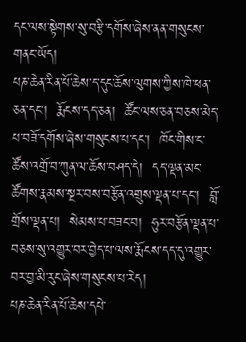དང་ལས་སྟེགས་སུ་བརྩི་དགོས་ཞེས་ནན་གསུངས་གནང་ཡོད།
པཎ་ཆེན་རིན་པོ་ཆེས་ད་དུང་ཆོས་ལུགས་ཀྱིས་ཁེ་ཕན་ཅན་དང་།  རྨོངས་དད་ཅན།  ཚོང་ལས་ཅན་བཅས་མེད་པ་བཟོ་དགོས་ཞེས་གསུངས་པ་དང་།  ཁོང་གིས་ང་ཚོས་འགྲོ་བ་ཀུན་ལ་ཆོས་བཤད་དེ།  དད་ལྡན་མང་ཚོགས་རྣམས་སྔར་བས་བརྩོན་འགྲུས་ལྡན་པ་དང་།  བློ་གྲོས་ལྡན་པ།  སེམས་པ་བཟང་བ།  ཧུར་བརྩོན་ལྡན་པ་བཅས་སུ་འགྱུར་བར་བྱེད་པ་ལས་རྨོངས་དད་དུ་འགྱུར་བར་བྱ་མི་རུང་ཞེས་གསུངས་པ་རེད།
པཎ་ཆེན་རིན་པོ་ཆེས་དཔེ་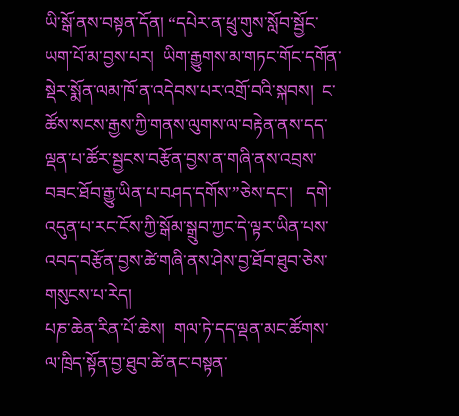ཡི་སྒོ་ནས་བསྟན་དོན། “དཔེར་ན་ཕྲུ་གུས་སློབ་སྦྱོང་ཡག་པོ་མ་བྱས་པར།  ཡིག་རྒྱུགས་མ་གཏང་གོང་དགོན་སྡེར་སྨོན་ལམ་ཁོ་ན་འདེབས་པར་འགྲོ་བའི་སྐབས།  ང་ཚོས་སངས་རྒྱས་ཀྱི་གནས་ལུགས་ལ་བརྟེན་ནས་དད་ལྡན་པ་ཚོར་སྦྱངས་བརྩོན་བྱས་ན་གཞི་ནས་འབྲས་བཟང་ཐོབ་རྒྱུ་ཡིན་པ་བཤད་དགོས་”ཅེས་དང་།   དགེ་འདུན་པ་རང་ངོས་ཀྱི་སྒོམ་སྒྲུབ་ཀྱང་དེ་ལྟར་ཡིན་པས་འབད་བརྩོན་བྱས་ཚེ་གཞི་ནས་ཤེས་བྱ་ཐོབ་ཐུབ་ཅེས་གསུངས་པ་རེད།
པཎ་ཆེན་རིན་པོ་ཆེས།  གལ་ཏེ་དད་ལྡན་མང་ཚོགས་ལ་ཁྲིད་སྟོན་བྱ་ཐུབ་ཚེ་ནང་བསྟན་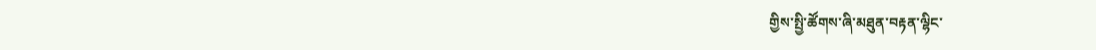གྱིས་སྤྱི་ཚོགས་ཞི་མཐུན་བརྟན་ལྷིང་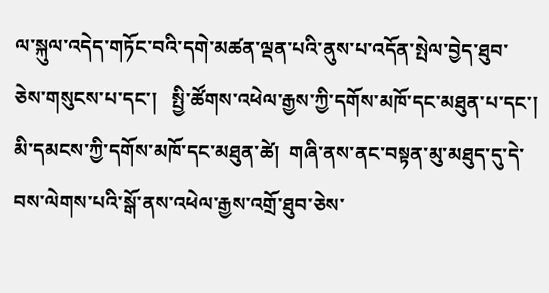ལ་སྐུལ་འདེད་གཏོང་བའི་དགེ་མཚན་ལྡན་པའི་ནུས་པ་འདོན་སྤེལ་བྱེད་ཐུབ་ཅེས་གསུངས་པ་དང་།   སྤྱི་ཚོགས་འཕེལ་རྒྱས་ཀྱི་དགོས་མཁོ་དང་མཐུན་པ་དང་།  མི་དམངས་ཀྱི་དགོས་མཁོ་དང་མཐུན་ཚེ།  གཞི་ནས་ནང་བསྟན་མུ་མཐུད་དུ་དེ་བས་ལེགས་པའི་སྒོ་ནས་འཕེལ་རྒྱས་འགྲོ་ཐུབ་ཅེས་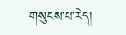གསུངས་པ་རེད།